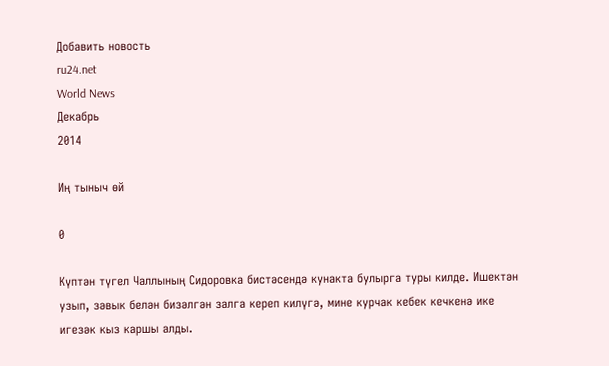Добавить новость
ru24.net
World News
Декабрь
2014

Иң тыныч өй

0

Күптән түгел Чаллының Сидоровка бистәсендә кунакта булырга туры килде. Ишектән узып, зәвык белән бизәлгән залга кереп килүгә, мине курчак кебек кечкенә ике игезәк кыз каршы алды.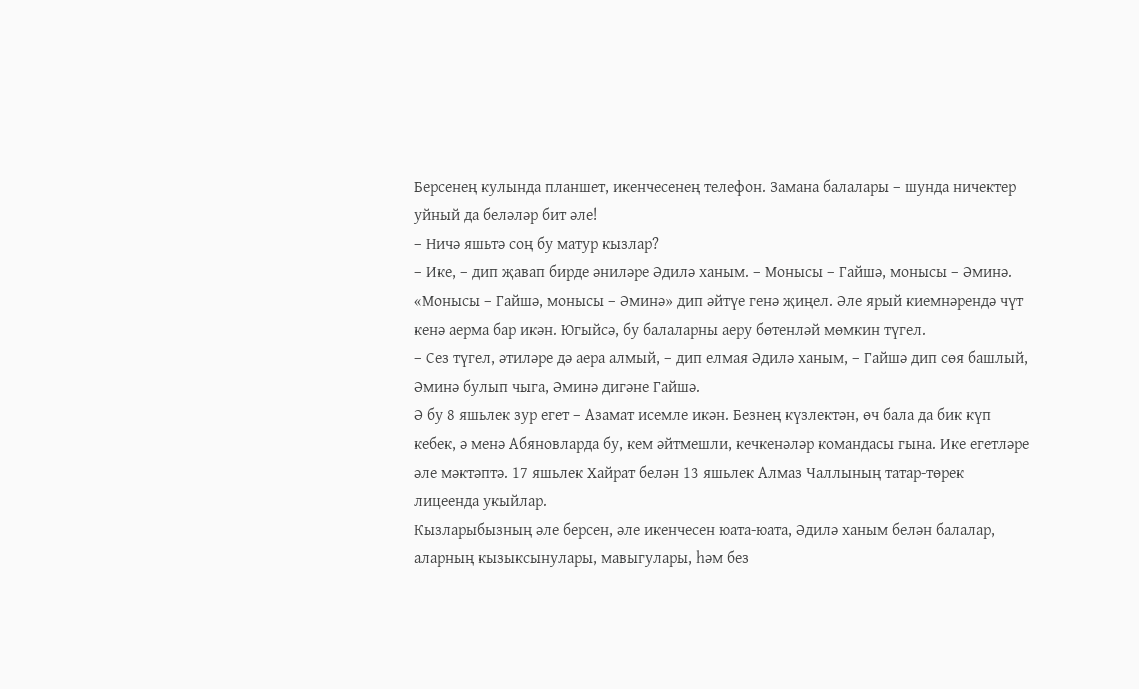Берсенең кулында планшет, икенчесенең телефон. Замана балалары – шунда ничектер уйный да беләләр бит әле!
– Ничә яшьтә соң бу матур кызлар?
– Ике, – дип җавап бирде әниләре Әдилә ханым. – Монысы – Гайшә, монысы – Әминә.
«Монысы – Гайшә, монысы – Әминә» дип әйтүе генә җиңел. Әле ярый киемнәрендә чүт кенә аерма бар икән. Югыйсә, бу балаларны аеру бөтенләй мөмкин түгел.
– Сез түгел, әтиләре дә аера алмый, – дип елмая Әдилә ханым, – Гайшә дип сөя башлый, Әминә булып чыга, Әминә дигәне Гайшә.
Ә бу 8 яшьлек зур егет – Азамат исемле икән. Безнең күзлектән, өч бала да бик күп кебек, ә менә Абяновларда бу, кем әйтмешли, кечкенәләр командасы гына. Ике егетләре әле мәктәптә. 17 яшьлек Хайрат белән 13 яшьлек Алмаз Чаллының татар-төрек лицеенда укыйлар.
Кызларыбызның әле берсен, әле икенчесен юата-юата, Әдилә ханым белән балалар, аларның кызыксынулары, мавыгулары, һәм без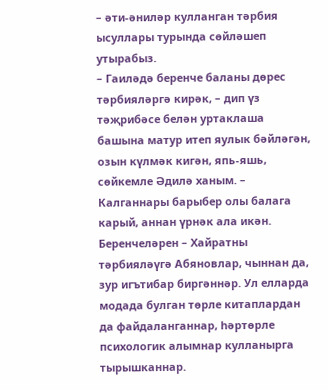– әти-әниләр кулланган тәрбия ысуллары турында сөйләшеп утырабыз.
– Гаиләдә беренче баланы дөрес тәрбияләргә кирәк, – дип үз тәҗрибәсе белән уртаклаша башына матур итеп яулык бәйләгән, озын күлмәк кигән, япь-яшь, сөйкемле Әдилә ханым. – Калганнары барыбер олы балага карый, аннан үрнәк ала икән.
Беренчеләрен – Хайратны тәрбияләүгә Абяновлар, чыннан да, зур игътибар биргәннәр. Ул елларда модада булган төрле китаплардан да файдаланганнар, һәртөрле психологик алымнар кулланырга тырышканнар.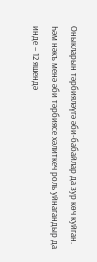Оныкларын тәрбияләүгә әби-бабайлар да зур көч куйган. Һәм нәкъ менә әби тәрбиясе хәлиткеч роль уйнагандыр да инде – 12 яшендә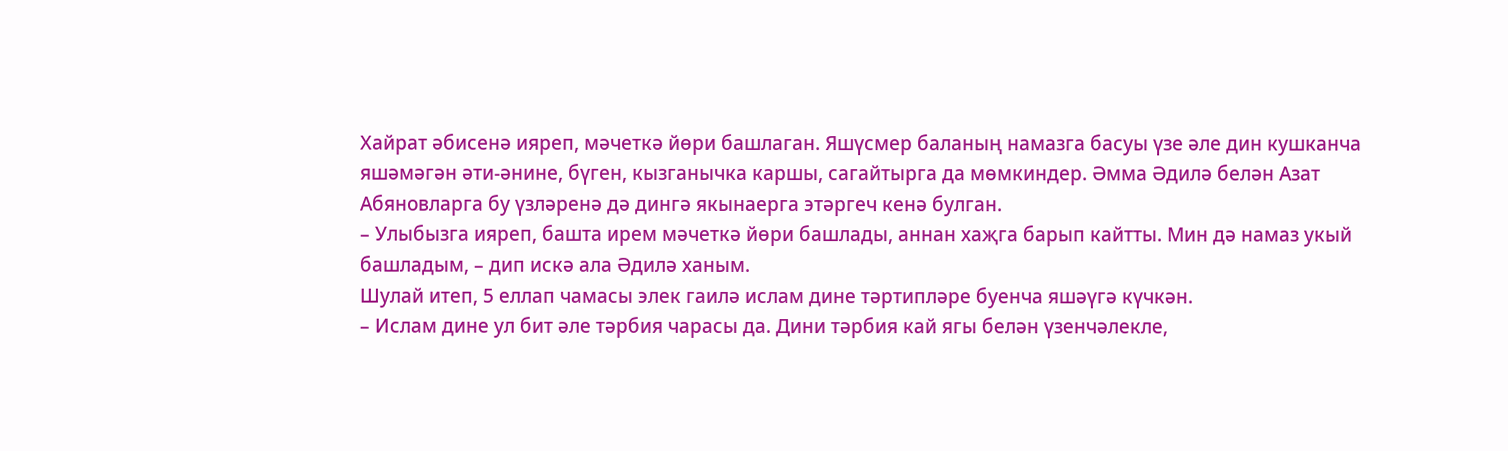Хайрат әбисенә ияреп, мәчеткә йөри башлаган. Яшүсмер баланың намазга басуы үзе әле дин кушканча яшәмәгән әти-әнине, бүген, кызганычка каршы, сагайтырга да мөмкиндер. Әмма Әдилә белән Азат Абяновларга бу үзләренә дә дингә якынаерга этәргеч кенә булган.
– Улыбызга ияреп, башта ирем мәчеткә йөри башлады, аннан хаҗга барып кайтты. Мин дә намаз укый башладым, – дип искә ала Әдилә ханым.
Шулай итеп, 5 еллап чамасы элек гаилә ислам дине тәртипләре буенча яшәүгә күчкән.
– Ислам дине ул бит әле тәрбия чарасы да. Дини тәрбия кай ягы белән үзенчәлекле,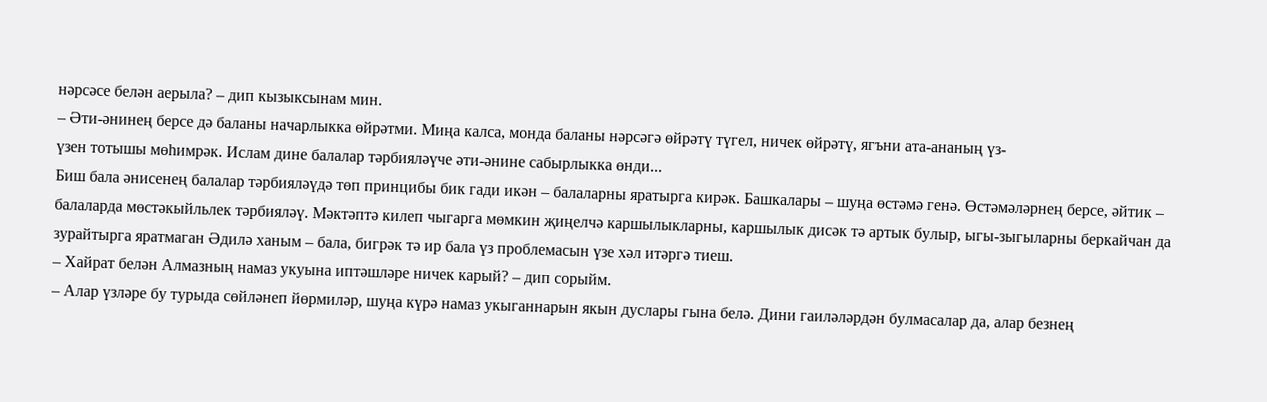нәрсәсе белән аерыла? – дип кызыксынам мин.
– Әти-әнинең берсе дә баланы начарлыкка өйрәтми. Миңа калса, монда баланы нәрсәгә өйрәтү түгел, ничек өйрәтү, ягъни ата-ананың үз-
үзен тотышы мөһимрәк. Ислам дине балалар тәрбияләүче әти-әнине сабырлыкка өнди...
Биш бала әнисенең балалар тәрбияләүдә төп принцибы бик гади икән – балаларны яратырга кирәк. Башкалары – шуңа өстәмә генә. Өстәмәләрнең берсе, әйтик – балаларда мөстәкыйльлек тәрбияләү. Мәктәптә килеп чыгарга мөмкин җиңелчә каршылыкларны, каршылык дисәк тә артык булыр, ыгы-зыгыларны беркайчан да зурайтырга яратмаган Әдилә ханым – бала, бигрәк тә ир бала үз проблемасын үзе хәл итәргә тиеш.
– Хайрат белән Алмазның намаз укуына иптәшләре ничек карый? – дип сорыйм.
– Алар үзләре бу турыда сөйләнеп йөрмиләр, шуңа күрә намаз укыганнарын якын дуслары гына белә. Дини гаиләләрдән булмасалар да, алар безнең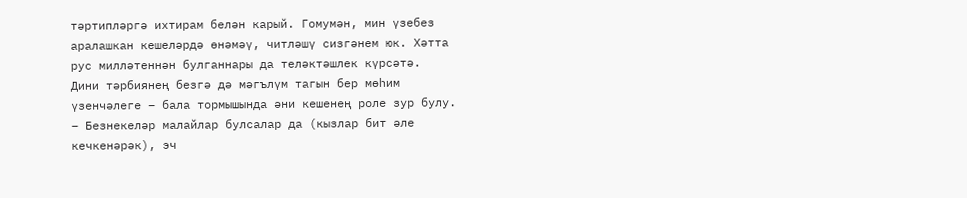тәртипләргә ихтирам белән карый. Гомумән, мин үзебез аралашкан кешеләрдә өнәмәү, читләшү сизгәнем юк. Хәтта рус милләтеннән булганнары да теләктәшлек күрсәтә.
Дини тәрбиянең безгә дә мәгълүм тагын бер мөһим үзенчәлеге – бала тормышында әни кешенең роле зур булу.
– Безнекеләр малайлар булсалар да (кызлар бит әле кечкенәрәк), эч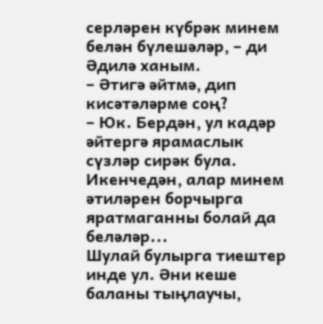серләрен күбрәк минем белән бүлешәләр, – ди Әдилә ханым.
– Әтигә әйтмә, дип кисәтәләрме соң?
– Юк. Бердән, ул кадәр әйтергә ярамаслык сүзләр сирәк була. Икенчедән, алар минем әтиләрен борчырга яратмаганны болай да беләләр...
Шулай булырга тиештер инде ул. Әни кеше баланы тыңлаучы,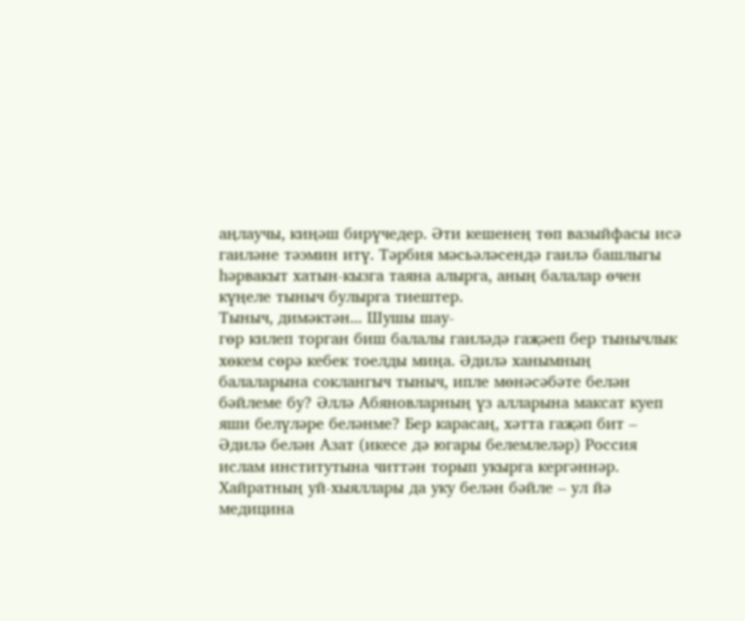аңлаучы, киңәш бирүчедер. Әти кешенең төп вазыйфасы исә гаиләне тәэмин итү. Тәрбия мәсьәләсендә гаилә башлыгы һәрвакыт хатын-кызга таяна алырга, аның балалар өчен күңеле тыныч булырга тиештер.
Тыныч, димәктән... Шушы шау-
гөр килеп торган биш балалы гаиләдә гаҗәеп бер тынычлык хөкем сөрә кебек тоелды миңа. Әдилә ханымның балаларына соклангыч тыныч, ипле мөнәсәбәте белән бәйлеме бу? Әллә Абяновларның үз алларына максат куеп яши белүләре беләнме? Бер карасаң, хәтта гаҗәп бит – Әдилә белән Азат (икесе дә югары белемлеләр) Россия ислам институтына читтән торып укырга кергәннәр. Хайратның уй-хыяллары да уку белән бәйле – ул йә медицина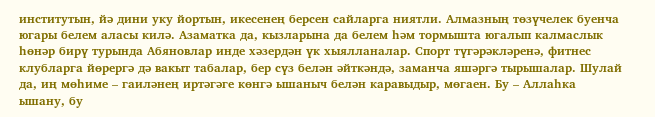институтын, йә дини уку йортын, икесенең берсен сайларга ниятли. Алмазның төзүчелек буенча югары белем аласы килә. Азаматка да, кызларына да белем һәм тормышта югалып калмаслык һөнәр бирү турында Абяновлар инде хәзердән үк хыялланалар. Спорт түгәрәкләренә, фитнес клубларга йөрергә дә вакыт табалар, бер сүз белән әйткәндә, заманча яшәргә тырышалар. Шулай да, иң мөһиме – гаиләнең иртәгәге көнгә ышаныч белән каравыдыр, мөгаен. Бу – Аллаһка ышану, бу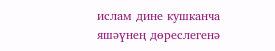ислам дине кушканча яшәүнең дөреслегенә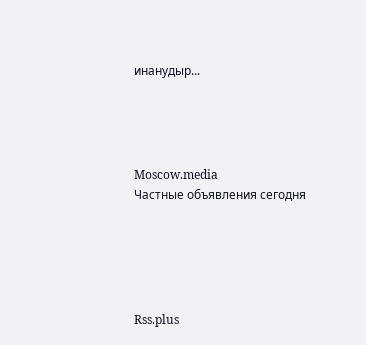инанудыр...




Moscow.media
Частные объявления сегодня





Rss.plus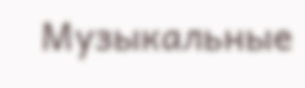Музыкальные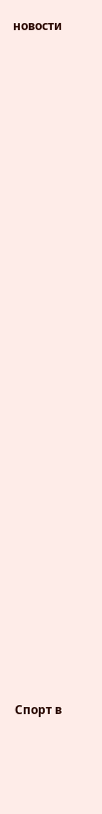новости




























Спорт в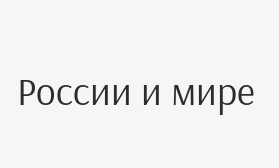России и мире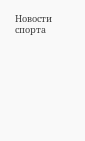Новости спорта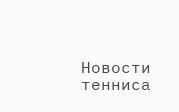Новости тенниса